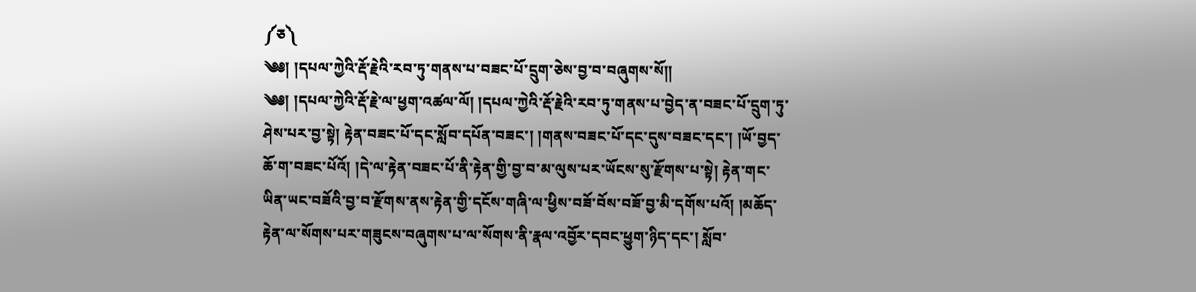༼ཅ༽
༄༅། །དཔལ་ཀྱེའི་རྡོ་རྗེའི་རབ་ཏུ་གནས་པ་བཟང་པོ་དྲུག་ཅེས་བྱ་བ་བཞུགས་སོ།།
༄༅། །དཔལ་ཀྱེའི་རྡོ་རྗེ་ལ་ཕྱག་འཚལ་ལོ། །དཔལ་ཀྱེའི་རྡོ་རྗེའི་རབ་ཏུ་གནས་པ་བྱེད་ན་བཟང་པོ་དྲུག་ཏུ་ཤེས་པར་བྱ་སྟེ། རྟེན་བཟང་པོ་དང་སློབ་དཔོན་བཟང་། །གནས་བཟང་པོ་དང་དུས་བཟང་དང་། །ཡོ་བྱད་ཆོ་ག་བཟང་པོའོ། །དེ་ལ་རྟེན་བཟང་པོ་ནི་རྟེན་གྱི་བྱ་བ་མ་ལུས་པར་ཡོངས་སུ་རྫོགས་པ་སྟེ། རྟེན་གང་ཡིན་ཡང་བཟོའི་བྱ་བ་རྫོགས་ནས་རྟེན་གྱི་དངོས་གཞི་ལ་ཕྱིས་བཟོ་བོས་བཟོ་བྱ་མི་དགོས་པའོ། །མཆོད་རྟེན་ལ་སོགས་པར་གཟུངས་བཞུགས་པ་ལ་སོགས་ནི་རྣལ་འབྱོར་དབང་ཕྱུག་ཉིད་དང་། སློབ་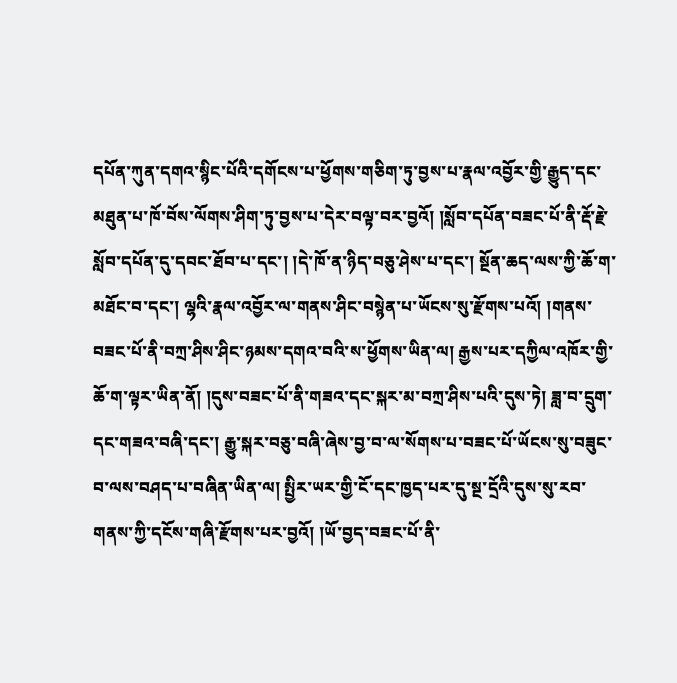དཔོན་ཀུན་དགའ་སྙིང་པོའི་དགོངས་པ་ཕྱོགས་གཅིག་ཏུ་བྱས་པ་རྣལ་འབྱོར་གྱི་རྒྱུད་དང་མཐུན་པ་ཁོ་བོས་ལོགས་ཤིག་ཏུ་བྱས་པ་དེར་བལྟ་བར་བྱའོ། །སློབ་དཔོན་བཟང་པོ་ནི་རྡོ་རྗེ་སློབ་དཔོན་དུ་དབང་ཐོབ་པ་དང་། །དེ་ཁོ་ན་ཉིད་བཅུ་ཤེས་པ་དང་། སྔོན་ཆད་ལས་ཀྱི་ཆོ་ག་མཐོང་བ་དང་། ལྷའི་རྣལ་འབྱོར་ལ་གནས་ཤིང་བསྙེན་པ་ཡོངས་སུ་རྫོགས་པའོ། །གནས་བཟང་པོ་ནི་བཀྲ་ཤིས་ཤིང་ཉམས་དགའ་བའི་ས་ཕྱོགས་ཡིན་ལ། རྒྱས་པར་དཀྱིལ་འཁོར་གྱི་ཆོ་ག་ལྟར་ཡིན་ནོ། །དུས་བཟང་པོ་ནི་གཟའ་དང་སྐར་མ་བཀྲ་ཤིས་པའི་དུས་ཏེ། ཟླ་བ་དྲུག་དང་གཟའ་བཞི་དང་། རྒྱུ་སྐར་བཅུ་བཞི་ཞེས་བྱ་བ་ལ་སོགས་པ་བཟང་པོ་ཡོངས་སུ་བཟུང་བ་ལས་བཤད་པ་བཞིན་ཡིན་ལ། སྤྱིར་ཡར་གྱི་ངོ་དང་ཁྱད་པར་དུ་སྔ་དྲོའི་དུས་སུ་རབ་གནས་ཀྱི་དངོས་གཞི་རྫོགས་པར་བྱའོ། །ཡོ་བྱད་བཟང་པོ་ནི་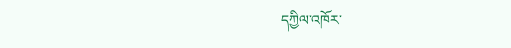དཀྱིལ་འཁོར་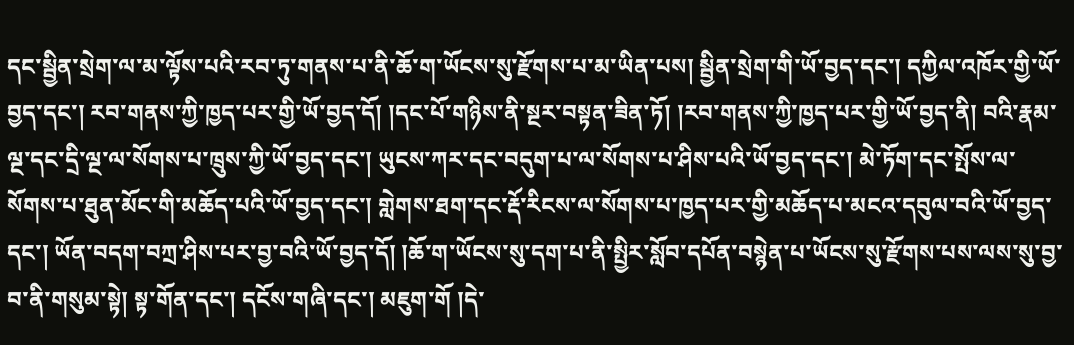དང་སྦྱིན་སྲེག་ལ་མ་ལྟོས་པའི་རབ་ཏུ་གནས་པ་ནི་ཆོ་ག་ཡོངས་སུ་རྫོགས་པ་མ་ཡིན་པས། སྦྱིན་སྲེག་གི་ཡོ་བྱད་དང་། དཀྱིལ་འཁོར་གྱི་ཡོ་བྱད་དང་། རབ་གནས་ཀྱི་ཁྱད་པར་གྱི་ཡོ་བྱད་དོ། །དང་པོ་གཉིས་ནི་སྔར་བསྟན་ཟིན་ཏོ། །རབ་གནས་ཀྱི་ཁྱད་པར་གྱི་ཡོ་བྱད་ནི། བའི་རྣམ་ལྔ་དང་དྲི་ལྔ་ལ་སོགས་པ་ཁྲུས་ཀྱི་ཡོ་བྱད་དང་། ཡུངས་ཀར་དང་བདུག་པ་ལ་སོགས་པ་ཤིས་པའི་ཡོ་བྱད་དང་། མེ་ཏོག་དང་སྤོས་ལ་སོགས་པ་ཐུན་མོང་གི་མཆོད་པའི་ཡོ་བྱད་དང་། གླེགས་ཐག་དང་རྡོ་རིངས་ལ་སོགས་པ་ཁྱད་པར་གྱི་མཆོད་པ་མངའ་དབུལ་བའི་ཡོ་བྱད་དང་། ཡོན་བདག་བཀྲ་ཤིས་པར་བྱ་བའི་ཡོ་བྱད་དོ། །ཆོ་ག་ཡོངས་སུ་དག་པ་ནི་སྤྱིར་སློབ་དཔོན་བསྙེན་པ་ཡོངས་སུ་རྫོགས་པས་ལས་སུ་བྱ་བ་ནི་གསུམ་སྟེ། སྟ་གོན་དང་། དངོས་གཞི་དང་། མཇུག་གོ །དེ་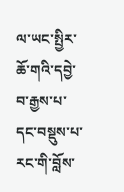ལ་ཡང་སྤྱིར་ཆོ་གའི་དབྱེ་བ་རྒྱས་པ་དང་བསྡུས་པ་རང་གི་བློས་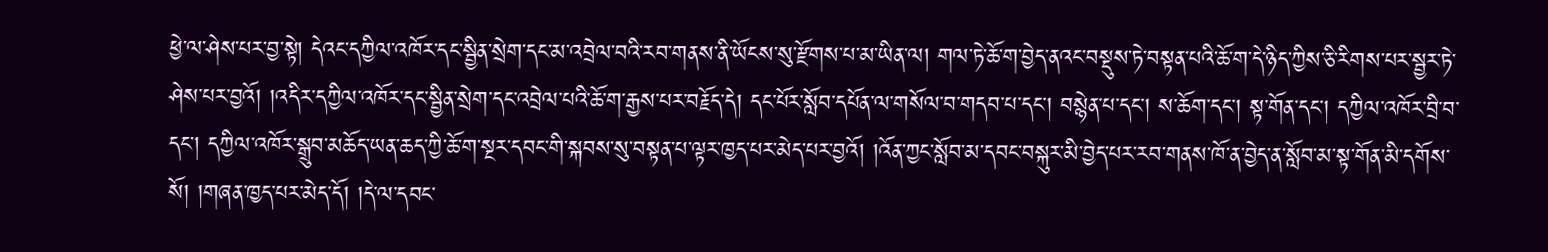ཕྱེ་ལ་ཤེས་པར་བྱ་སྟེ། དེའང་དཀྱིལ་འཁོར་དང་སྦྱིན་སྲེག་དང་མ་འབྲེལ་བའི་རབ་གནས་ནི་ཡོངས་སུ་རྫོགས་པ་མ་ཡིན་ལ། གལ་ཏེ་ཆོ་ག་བྱེད་ནའང་བསྡུས་ཏེ་བསྟན་པའི་ཆོ་ག་དེ་ཉིད་ཀྱིས་ཅི་རིགས་པར་སྦྱར་ཏེ་ཤེས་པར་བྱའོ། །འདིར་དཀྱིལ་འཁོར་དང་སྦྱིན་སྲེག་དང་འབྲེལ་པའི་ཆོ་ག་རྒྱས་པར་བརྗོད་དེ། དང་པོར་སློབ་དཔོན་ལ་གསོལ་བ་གདབ་པ་དང་། བསྙེན་པ་དང་། ས་ཆོག་དང་། སྟ་གོན་དང་། དཀྱིལ་འཁོར་བྲི་བ་དང་། དཀྱིལ་འཁོར་སྒྲུབ་མཆོད་ཡན་ཆད་ཀྱི་ཆོ་ག་སྔར་དབང་གི་སྐབས་སུ་བསྟན་པ་ལྟར་ཁྱད་པར་མེད་པར་བྱའོ། །འོན་ཀྱང་སློབ་མ་དབང་བསྐུར་མི་བྱེད་པར་རབ་གནས་ཁོ་ན་བྱེད་ན་སློབ་མ་སྟ་གོན་མི་དགོས་སོ། །གཞན་ཁྱད་པར་མེད་དོ། །དེ་ལ་དབང་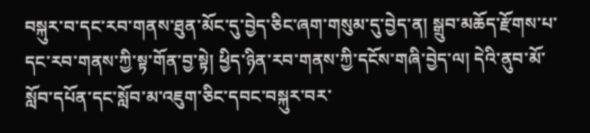བསྐུར་བ་དང་རབ་གནས་ཐུན་མོང་དུ་བྱེད་ཅིང་ཞག་གསུམ་དུ་བྱེད་ན། སྒྲུབ་མཆོད་རྫོགས་པ་དང་རབ་གནས་ཀྱི་སྟ་གོན་བྱ་སྟེ། ཕྱིད་ཉིན་རབ་གནས་ཀྱི་དངོས་གཞི་བྱེད་ལ། དེའི་ནུབ་མོ་སློབ་དཔོན་དང་སློབ་མ་འཇུག་ཅིང་དབང་བསྐུར་བར་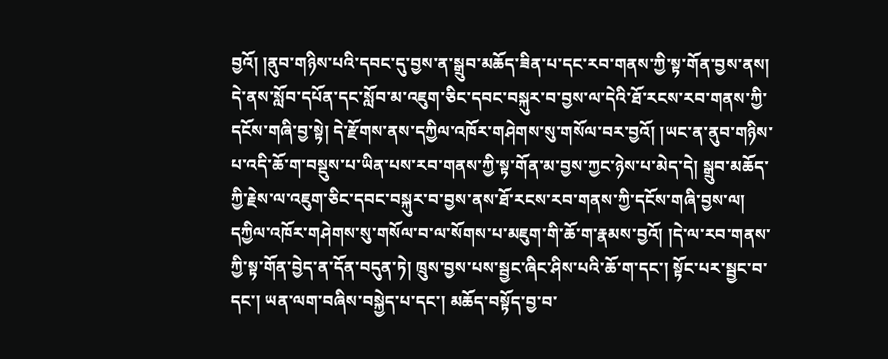བྱའོ། །ནུབ་གཉིས་པའི་དབང་དུ་བྱས་ན་སྒྲུབ་མཆོད་ཟིན་པ་དང་རབ་གནས་ཀྱི་སྟ་གོན་བྱས་ནས། དེ་ནས་སློབ་དཔོན་དང་སློབ་མ་འཇུག་ཅིང་དབང་བསྐུར་བ་བྱས་ལ་དེའི་ཐོ་རངས་རབ་གནས་ཀྱི་དངོས་གཞི་བྱ་སྟེ། དེ་རྫོགས་ནས་དཀྱིལ་འཁོར་གཤེགས་སུ་གསོལ་བར་བྱའོ། །ཡང་ན་ནུབ་གཉིས་པ་འདི་ཆོ་ག་བསྡུས་པ་ཡིན་པས་རབ་གནས་ཀྱི་སྟ་གོན་མ་བྱས་ཀྱང་ཉེས་པ་མེད་དེ། སྒྲུབ་མཆོད་ཀྱི་རྗེས་ལ་འཇུག་ཅིང་དབང་བསྐུར་བ་བྱས་ནས་ཐོ་རངས་རབ་གནས་ཀྱི་དངོས་གཞི་བྱས་ལ། དཀྱིལ་འཁོར་གཤེགས་སུ་གསོལ་བ་ལ་སོགས་པ་མཇུག་གི་ཆོ་ག་རྣམས་བྱའོ། །དེ་ལ་རབ་གནས་ཀྱི་སྟ་གོན་བྱེད་ན་དོན་བདུན་ཏེ། ཁྲུས་བྱས་པས་སྦྱང་ཞིང་ཤིས་པའི་ཆོ་ག་དང་། སྟོང་པར་སྦྱང་བ་དང་། ཡན་ལག་བཞིས་བསྐྱེད་པ་དང་། མཆོད་བསྟོད་བྱ་བ་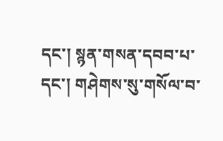དང་། སྙན་གསན་དབབ་པ་དང་། གཤེགས་སུ་གསོལ་བ་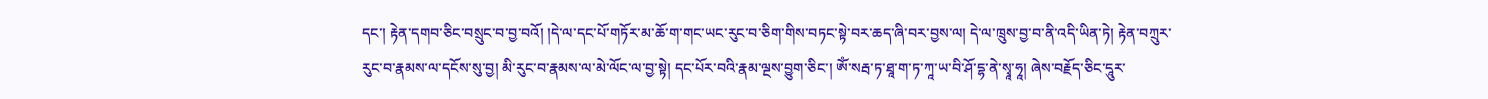དང་། རྟེན་དགབ་ཅིང་བསྲུང་བ་བྱ་བའོ། །དེ་ལ་དང་པོ་གཏོར་མ་ཆོ་ག་གང་ཡང་རུང་བ་ཅིག་གིས་བཏང་སྟེ་བར་ཆད་ཞི་བར་བྱས་ལ། དེ་ལ་ཁྲུས་བྱ་བ་ནི་འདི་ཡིན་ཏེ། རྟེན་བཀྲུར་རུང་བ་རྣམས་ལ་དངོས་སུ་བྱ། མི་རུང་བ་རྣམས་ལ་མེ་ལོང་ལ་བྱ་སྟེ། དང་པོར་བའི་རྣམ་ལྔས་བྱུག་ཅིང་། ཨོཾ་སརྦ་ཏ་ཐཱ་ག་ཏ་ཀཱ་ཡ་བི་ཤོ་དྷ་ནེ་སྭཱ་ཧཱ། ཞེས་བརྗོད་ཅིང་དཱུར་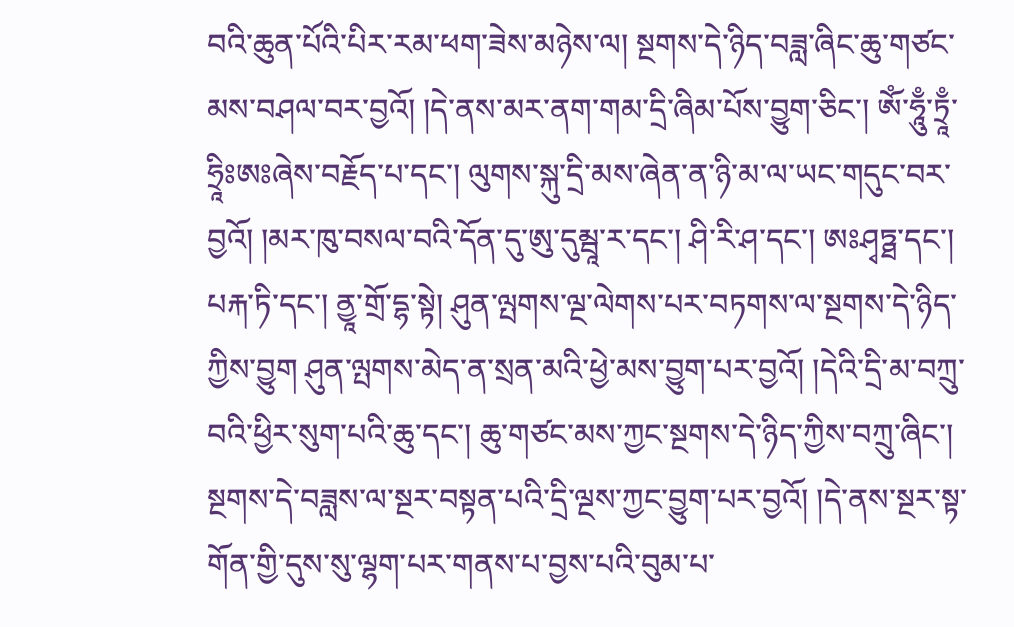བའི་ཆུན་པོའི་པིར་རམ་ཕག་ཟེས་མཉེས་ལ། སྔགས་དེ་ཉིད་བཟླ་ཞིང་ཆུ་གཙང་མས་བཤལ་བར་བྱའོ། །དེ་ནས་མར་ནག་གམ་དྲི་ཞིམ་པོས་བྱུག་ཅིང་། ཨོཾ་ཧཱུྃ་ཏྲཱྃ་ཧྲཱིཿཨཿཞེས་བརྗོད་པ་དང་། ལུགས་སྐུ་དྲི་མས་ཞེན་ན་ཉི་མ་ལ་ཡང་གདུང་བར་བྱའོ། །མར་ཁུ་བསལ་བའི་དོན་དུ་ཨུ་དུམྦཱ་ར་དང་། ཤི་རི་ཤ་དང་། ཨཿཤྭཏྠ་དང་། པརྐ་ཏི་དང་། ནྱཱ་གྲོ་དྷ་སྟེ། ཤུན་ལྤགས་ལྔ་ལེགས་པར་བཏགས་ལ་སྔགས་དེ་ཉིད་ཀྱིས་བྱུག ཤུན་ལྤགས་མེད་ན་སྲན་མའི་ཕྱེ་མས་བྱུག་པར་བྱའོ། །དེའི་དྲི་མ་བཀྲུ་བའི་ཕྱིར་སུག་པའི་ཆུ་དང་། ཆུ་གཙང་མས་ཀྱང་སྔགས་དེ་ཉིད་ཀྱིས་བཀྲུ་ཞིང་། སྔགས་དེ་བཟླས་ལ་སྔར་བསྟན་པའི་དྲི་ལྔས་ཀྱང་བྱུག་པར་བྱའོ། །དེ་ནས་སྔར་སྟ་གོན་གྱི་དུས་སུ་ལྷག་པར་གནས་པ་བྱས་པའི་བུམ་པ་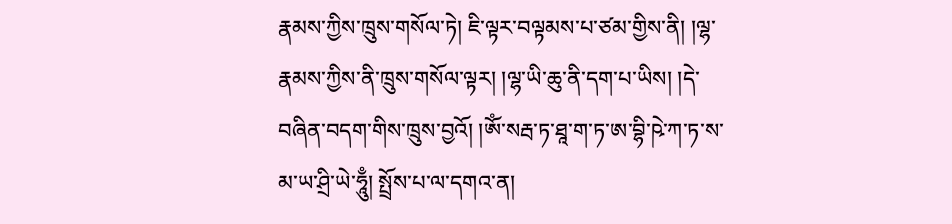རྣམས་ཀྱིས་ཁྲུས་གསོལ་ཏེ། ཇི་ལྟར་བལྟམས་པ་ཙམ་གྱིས་ནི། །ལྷ་རྣམས་ཀྱིས་ནི་ཁྲུས་གསོལ་ལྟར། །ལྷ་ཡི་ཆུ་ནི་དག་པ་ཡིས། །དེ་བཞིན་བདག་གིས་ཁྲུས་བྱའོ། །ཨོཾ་སརྦ་ཏ་ཐཱ་ག་ཏ་ཨ་བྷི་ཥེ་ཀ་ཏ་ས་མ་ཡ་ཤྲི་ཡེ་ཧཱུྃ། སྤྲོས་པ་ལ་དགའ་ན།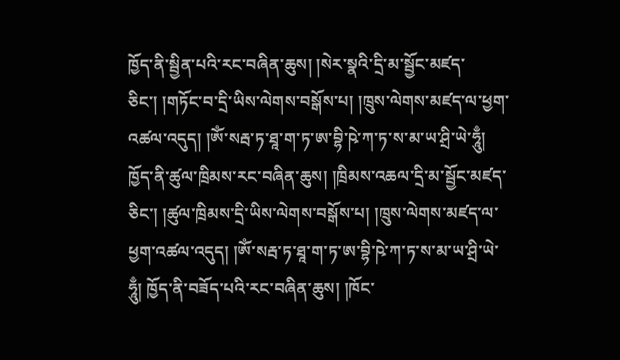ཁྱོད་ནི་སྦྱིན་པའི་རང་བཞིན་ཆུས། །སེར་སྣའི་དྲི་མ་སྦྱོང་མཛད་ཅིང་། །གཏོང་བ་དྲི་ཡིས་ལེགས་བསྒོས་པ། །ཁྲུས་ལེགས་མཛད་ལ་ཕྱག་འཚལ་འདུད། །ཨོཾ་སརྦ་ཏ་ཐཱ་ག་ཏ་ཨ་བྷི་ཥེ་ཀ་ཏ་ས་མ་ཡ་ཤྲི་ཡེ་ཧཱུྃ། ཁྱོད་ནི་ཚུལ་ཁྲིམས་རང་བཞིན་ཆུས། །ཁྲིམས་འཆལ་དྲི་མ་སྦྱོང་མཛད་ཅིང་། །ཚུལ་ཁྲིམས་དྲི་ཡིས་ལེགས་བསྒོས་པ། །ཁྲུས་ལེགས་མཛད་ལ་ཕྱག་འཚལ་འདུད། །ཨོཾ་སརྦ་ཏ་ཐཱ་ག་ཏ་ཨ་བྷི་ཥེ་ཀ་ཏ་ས་མ་ཡ་ཤྲི་ཡེ་ཧཱུྃ། ཁྱོད་ནི་བཟོད་པའི་རང་བཞིན་ཆུས། །ཁོང་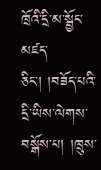ཁྲོའི་དྲི་མ་སྦྱོང་མཛད་ཅིང་། །བཟོད་པའི་དྲི་ཡིས་ལེགས་བསྒོས་པ། །ཁྲུས་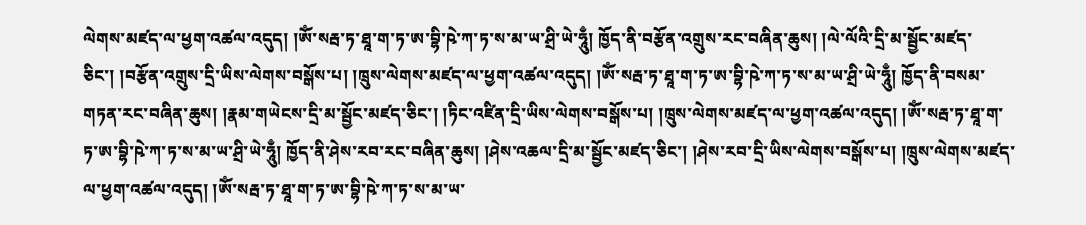ལེགས་མཛད་ལ་ཕྱག་འཚལ་འདུད། །ཨོཾ་སརྦ་ཏ་ཐཱ་ག་ཏ་ཨ་བྷི་ཥེ་ཀ་ཏ་ས་མ་ཡ་ཤྲི་ཡེ་ཧཱུྃ། ཁྱོད་ནི་བརྩོན་འགྲུས་རང་བཞིན་ཆུས། །ལེ་ལོའི་དྲི་མ་སྦྱོང་མཛད་ཅིང་། །བརྩོན་འགྲུས་དྲི་ཡིས་ལེགས་བསྒོས་པ། །ཁྲུས་ལེགས་མཛད་ལ་ཕྱག་འཚལ་འདུད། །ཨོཾ་སརྦ་ཏ་ཐཱ་ག་ཏ་ཨ་བྷི་ཥེ་ཀ་ཏ་ས་མ་ཡ་ཤྲི་ཡེ་ཧཱུྃ། ཁྱོད་ནི་བསམ་གཏན་རང་བཞིན་ཆུས། །རྣམ་གཡེངས་དྲི་མ་སྦྱོང་མཛད་ཅིང་། །ཏིང་འཛིན་དྲི་ཡིས་ལེགས་བསྒོས་པ། །ཁྲུས་ལེགས་མཛད་ལ་ཕྱག་འཚལ་འདུད། །ཨོཾ་སརྦ་ཏ་ཐཱ་ག་ཏ་ཨ་བྷི་ཥེ་ཀ་ཏ་ས་མ་ཡ་ཤྲི་ཡེ་ཧཱུྃ། ཁྱོད་ནི་ཤེས་རབ་རང་བཞིན་ཆུས། །ཤེས་འཆལ་དྲི་མ་སྦྱོང་མཛད་ཅིང་། །ཤེས་རབ་དྲི་ཡིས་ལེགས་བསྒོས་པ། །ཁྲུས་ལེགས་མཛད་ལ་ཕྱག་འཚལ་འདུད། །ཨོཾ་སརྦ་ཏ་ཐཱ་ག་ཏ་ཨ་བྷི་ཥེ་ཀ་ཏ་ས་མ་ཡ་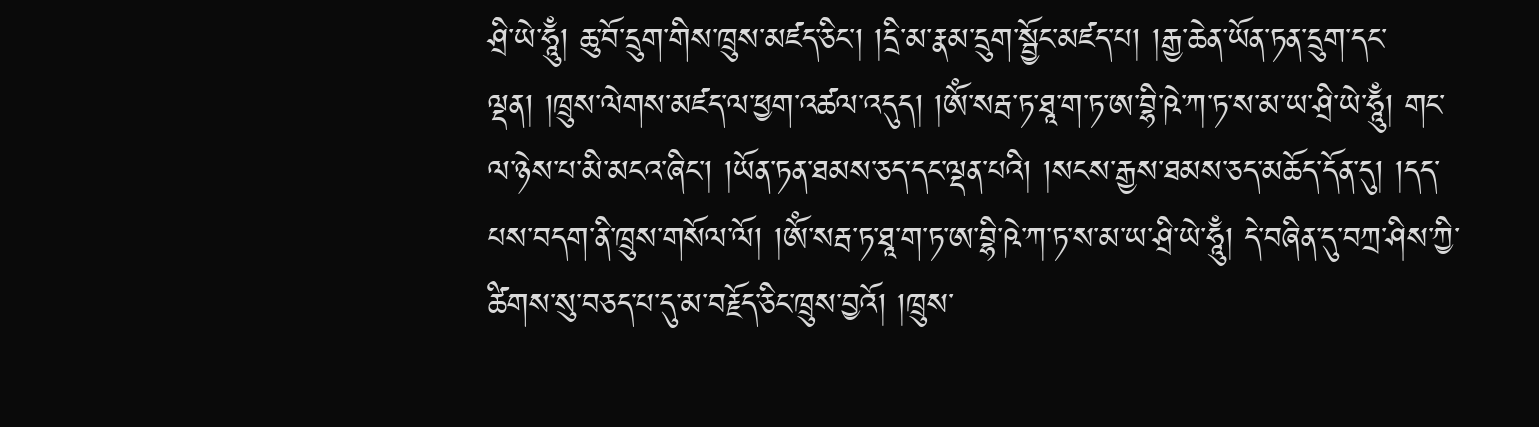ཤྲི་ཡེ་ཧཱུྃ། ཆུ་བོ་དྲུག་གིས་ཁྲུས་མཛད་ཅིང་། །དྲི་མ་རྣམ་དྲུག་སྦྱོང་མཛད་པ། །རྒྱ་ཆེན་ཡོན་ཏན་དྲུག་དང་ལྡན། །ཁྲུས་ལེགས་མཛད་ལ་ཕྱག་འཚལ་འདུད། །ཨོཾ་སརྦ་ཏ་ཐཱ་ག་ཏ་ཨ་བྷི་ཥེ་ཀ་ཏ་ས་མ་ཡ་ཤྲི་ཡེ་ཧཱུྃ། གང་ལ་ཉེས་པ་མི་མངའ་ཞིང་། །ཡོན་ཏན་ཐམས་ཅད་དང་ལྡན་པའི། །སངས་རྒྱས་ཐམས་ཅད་མཆོད་དོན་དུ། །དད་པས་བདག་ནི་ཁྲུས་གསོལ་ལོ། །ཨོཾ་སརྦ་ཏ་ཐཱ་ག་ཏ་ཨ་བྷི་ཥེ་ཀ་ཏ་ས་མ་ཡ་ཤྲི་ཡེ་ཧཱུྃ། དེ་བཞིན་དུ་བཀྲ་ཤིས་ཀྱི་ཚིགས་སུ་བཅད་པ་དུ་མ་བརྗོད་ཅིང་ཁྲུས་བྱའོ། །ཁྲུས་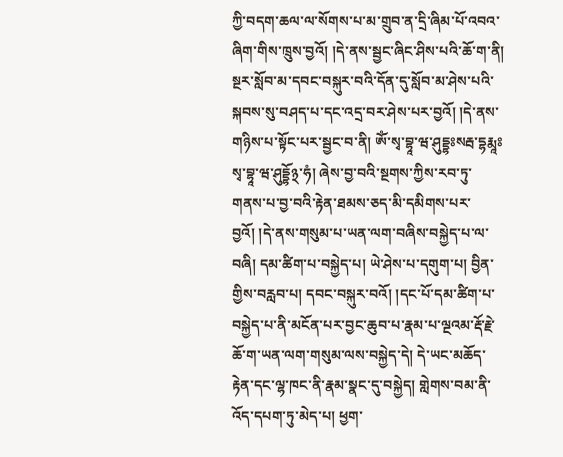ཀྱི་བདག་ཆལ་ལ་སོགས་པ་མ་གྲུབ་ན་དྲི་ཞིམ་པོ་འབའ་ཞིག་གིས་ཁྲུས་བྱའོ། །དེ་ནས་སྦྱང་ཞིང་ཤིས་པའི་ཆོ་ག་ནི། སྔར་སློབ་མ་དབང་བསྐུར་བའི་དོན་དུ་སློབ་མ་ཤེས་པའི་སྐབས་སུ་བཤད་པ་དང་འདྲ་བར་ཤེས་པར་བྱའོ། །དེ་ནས་གཉིས་པ་སྟོང་པར་སྦྱང་བ་ནི། ཨོཾ་སྭ་བྷཱ་ཝ་ཤུདྡྷཿསརྦ་དྷརྨཱཿསྭ་བྷཱ་ཝ་ཤུདྡྷོ྅་ཧཾ། ཞེས་བྱ་བའི་སྔགས་ཀྱིས་རབ་ཏུ་གནས་པ་བྱ་བའི་རྟེན་ཐམས་ཅད་མི་དམིགས་པར་བྱའོ། །དེ་ནས་གསུམ་པ་ཡན་ལག་བཞིས་བསྐྱེད་པ་ལ་བཞི། དམ་ཚིག་པ་བསྐྱེད་པ། ཡེ་ཤེས་པ་དགུག་པ། བྱིན་གྱིས་བརླབ་པ། དབང་བསྐུར་བའོ། །དང་པོ་དམ་ཚིག་པ་བསྐྱེད་པ་ནི་མངོན་པར་བྱང་ཆུབ་པ་རྣམ་པ་ལྔའམ་རྡོ་རྗེ་ཆོ་ག་ཡན་ལག་གསུམ་ལས་བསྐྱེད་དེ། དེ་ཡང་མཆོད་རྟེན་དང་ལྷ་ཁང་ནི་རྣམ་སྣང་དུ་བསྐྱེད། གླེགས་བམ་ནི་འོད་དཔག་ཏུ་མེད་པ། ཕྱག་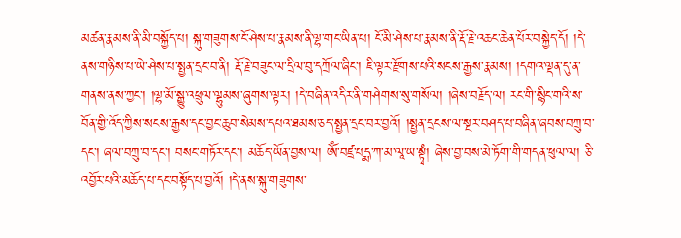མཚན་རྣམས་ནི་མི་བསྐྱོད་པ། སྐུ་གཟུགས་ངོ་ཤེས་པ་རྣམས་ནི་ལྷ་གང་ཡིན་པ། ངོ་མི་ཤེས་པ་རྣམས་ནི་རྡོ་རྗེ་འཆང་ཆེན་པོར་བསྐྱེད་དོ། །དེ་ནས་གཉིས་པ་ཡེ་ཤེས་པ་སྤྱན་དྲང་བ་ནི། རྡོ་རྗེ་བཟུང་ལ་དྲིལ་བུ་དཀྲོལ་ཞིང་། ཇི་ལྟར་རྫོགས་པའི་སངས་རྒྱས་རྣམས། །དགའ་ལྡན་དུ་ན་གནས་ནས་ཀྱང་། །ལྷ་མོ་སྒྱུ་འཕྲུལ་ལྷུམས་ཞུགས་ལྟར། །དེ་བཞིན་འདིར་ནི་གཤེགས་སུ་གསོལ། །ཞེས་བརྗོད་ལ། རང་གི་སྙིང་གའི་ས་བོན་གྱི་འོད་ཀྱིས་སངས་རྒྱས་དང་བྱང་ཆུབ་སེམས་དཔའ་ཐམས་ཅད་སྤྱན་དྲང་བར་བྱའོ། །སྤྱན་དྲངས་ལ་སྔར་བཤད་པ་བཞིན་ཞབས་བཀྲུ་བ་དང་། ཞལ་བཀྲུ་བ་དང་། བསང་གཏོར་དང་། མཆོད་ཡོན་བྱས་ལ། ཨོཾ་བཛྲ་པདྨ་ཀ་མ་ལཱ་ཡ་སྟྭཾ། ཞེས་བྱ་བས་མེ་ཏོག་གི་གདན་ཕུལ་ལ། ཅི་འབྱོར་པའི་མཆོད་པ་དང་བསྟོད་པ་བྱའོ། །དེ་ནས་སྐུ་གཟུགས་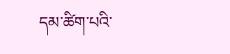དམ་ཚིག་པའི་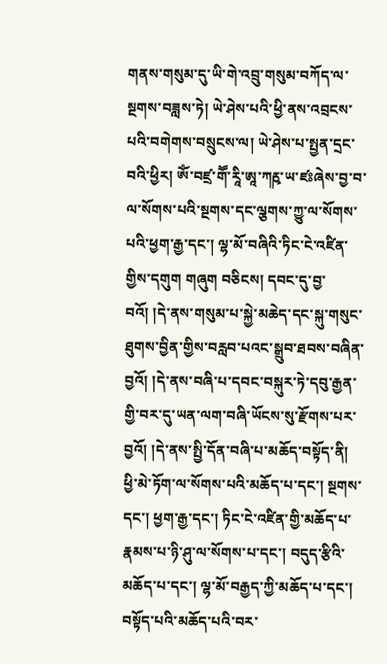གནས་གསུམ་དུ་ཡི་གེ་འབྲུ་གསུམ་བཀོད་ལ་སྔགས་བཟླས་ཏེ། ཡེ་ཤེས་པའི་ཕྱི་ནས་འབྲངས་པའི་བགེགས་བསྲུངས་ལ། ཡེ་ཤེས་པ་སྤྱན་དྲང་བའི་ཕྱིར། ཨོཾ་བཛྲ་གཽ་རཱི་ཨཱ་ཀརྵ་ཡ་ཛཿཞེས་བྱ་བ་ལ་སོགས་པའི་སྔགས་དང་ལྕགས་ཀྱུ་ལ་སོགས་པའི་ཕྱག་རྒྱ་དང་། ལྷ་མོ་བཞིའི་ཏིང་ངེ་འཛིན་གྱིས་དགུག གཞུག བཅིངས། དབང་དུ་བྱ་བའོ། །དེ་ནས་གསུམ་པ་སྐྱེ་མཆེད་དང་སྐུ་གསུང་ཐུགས་བྱིན་གྱིས་བརླབ་པའང་སྒྲུབ་ཐབས་བཞིན་བྱའོ། །དེ་ནས་བཞི་པ་དབང་བསྐུར་ཏེ་དབུ་རྒྱན་གྱི་བར་དུ་ཡན་ལག་བཞི་ཡོངས་སུ་རྫོགས་པར་བྱའོ། །དེ་ནས་སྤྱི་དོན་བཞི་པ་མཆོད་བསྟོད་ནི། ཕྱི་མེ་ཏོག་ལ་སོགས་པའི་མཆོད་པ་དང་། སྔགས་དང་། ཕྱག་རྒྱ་དང་། ཏིང་ངེ་འཛིན་གྱི་མཆོད་པ་རྣམས་པ་ཉི་ཤུ་ལ་སོགས་པ་དང་། བདུད་རྩིའི་མཆོད་པ་དང་། ལྷ་མོ་བརྒྱད་ཀྱི་མཆོད་པ་དང་། བསྟོད་པའི་མཆོད་པའི་བར་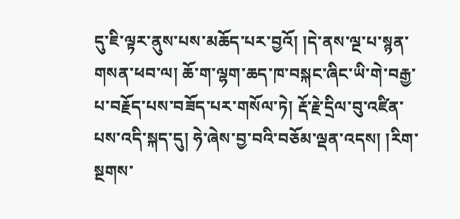དུ་ཇི་ལྟར་ནུས་པས་མཆོད་པར་བྱའོ། །དེ་ནས་ལྔ་པ་སྙན་གསན་ཕབ་ལ། ཆོ་ག་ལྷག་ཆད་ཁ་བསྐང་ཞིང་ཡི་གེ་བརྒྱ་པ་བརྗོད་པས་བཟོད་པར་གསོལ་ཏེ། རྡོ་རྗེ་དྲིལ་བུ་འཛིན་པས་འདི་སྐད་དུ། ཧེ་ཞེས་བྱ་བའི་བཅོམ་ལྡན་འདས། །རིག་སྔགས་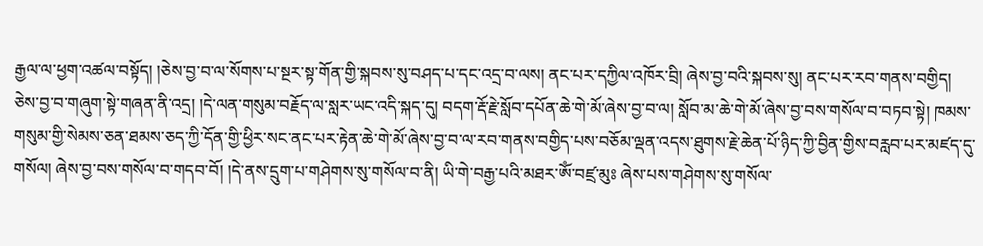རྒྱལ་ལ་ཕྱག་འཚལ་བསྟོད། །ཅེས་བྱ་བ་ལ་སོགས་པ་སྔར་སྟ་གོན་གྱི་སྐབས་སུ་བཤད་པ་དང་འདྲ་བ་ལས། ནང་པར་དཀྱིལ་འཁོར་བྲི། ཞེས་བྱ་བའི་སྐབས་སུ། ནང་པར་རབ་གནས་བགྱིད། ཅེས་བྱ་བ་གཞུག་སྟེ་གཞན་ནི་འདྲ། །དེ་ལན་གསུམ་བརྗོད་ལ་སླར་ཡང་འདི་སྐད་དུ། བདག་རྡོ་རྗེ་སློབ་དཔོན་ཆེ་གེ་མོ་ཞེས་བྱ་བ་ལ། སློབ་མ་ཆེ་གེ་མོ་ཞེས་བྱ་བས་གསོལ་བ་བཏབ་སྟེ། ཁམས་གསུམ་གྱི་སེམས་ཅན་ཐམས་ཅད་ཀྱི་དོན་གྱི་ཕྱིར་སང་ནང་པར་རྟེན་ཆེ་གེ་མོ་ཞེས་བྱ་བ་ལ་རབ་གནས་བགྱིད་པས་བཅོམ་ལྡན་འདས་ཐུགས་རྗེ་ཆེན་པོ་ཉིད་ཀྱི་བྱིན་གྱིས་བརླབ་པར་མཛད་དུ་གསོལ། ཞེས་བྱ་བས་གསོལ་བ་གདབ་བོ། །དེ་ནས་དྲུག་པ་གཤེགས་སུ་གསོལ་བ་ནི། ཡི་གེ་བརྒྱ་པའི་མཐར་ཨོཾ་བཛྲ་མུཿ ཞེས་པས་གཤེགས་སུ་གསོལ་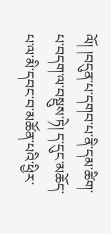ལོ། །བདུན་པ་དགབ་པ་ནི་དམ་ཚིག་པ་བདག་ལ་བསྡུས་ཏེ། ད་དུང་མཆོད་པ་ལ་མི་དབང་བ་མཚོན་པའི་ཕྱིར་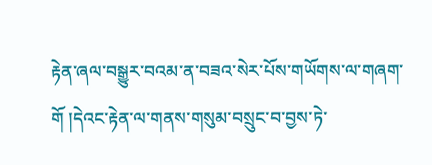རྟེན་ཞལ་བསྒྱུར་བའམ་ན་བཟའ་སེར་པོས་གཡོགས་ལ་གཞག་གོ །དེའང་རྟེན་ལ་གནས་གསུམ་བསྲུང་བ་བྱས་ཏེ་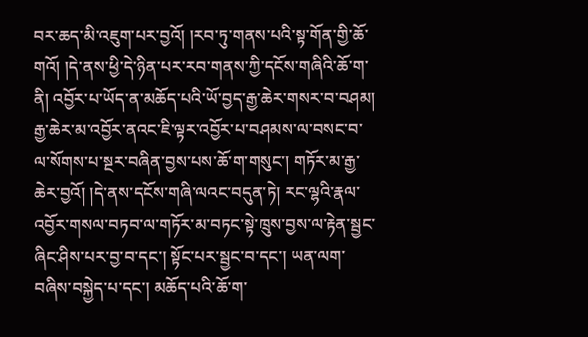བར་ཆད་མི་འཇུག་པར་བྱའོ། །རབ་ཏུ་གནས་པའི་སྟ་གོན་གྱི་ཆོ་གའོ། །དེ་ནས་ཕྱི་དེ་ཉིན་པར་རབ་གནས་ཀྱི་དངོས་གཞིའི་ཆོ་ག་ནི། འབྱོར་པ་ཡོད་ན་མཆོད་པའི་ཡོ་བྱད་རྒྱ་ཆེར་གསར་བ་བཤམ། རྒྱ་ཆེར་མ་འབྱོར་ནའང་ཇི་ལྟར་འབྱོར་པ་བཤམས་ལ་བསང་བ་ལ་སོགས་པ་སྔར་བཞིན་བྱས་པས་ཆོ་ག་གསུང་། གཏོར་མ་རྒྱ་ཆེར་བྱའོ། །དེ་ནས་དངོས་གཞི་ལའང་བདུན་ཏེ། རང་ལྷའི་རྣལ་འབྱོར་གསལ་བཏབ་ལ་གཏོར་མ་བཏང་སྟེ་ཁྲུས་བྱས་ལ་རྟེན་སྦྱང་ཞིང་ཤིས་པར་བྱ་བ་དང་། སྟོང་པར་སྦྱང་བ་དང་། ཡན་ལག་བཞིས་བསྐྱེད་པ་དང་། མཆོད་པའི་ཆོ་ག་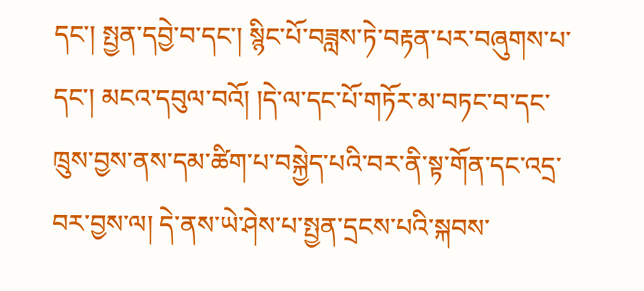དང་། སྤྱན་དབྱེ་བ་དང་། སྙིང་པོ་བཟླས་ཏེ་བརྟན་པར་བཞུགས་པ་དང་། མངའ་དབུལ་བའོ། །དེ་ལ་དང་པོ་གཏོར་མ་བཏང་བ་དང་ཁྲུས་བྱས་ནས་དམ་ཚིག་པ་བསྐྱེད་པའི་བར་ནི་སྟ་གོན་དང་འདྲ་བར་བྱས་ལ། དེ་ནས་ཡེ་ཤེས་པ་སྤྱན་དྲངས་པའི་སྐབས་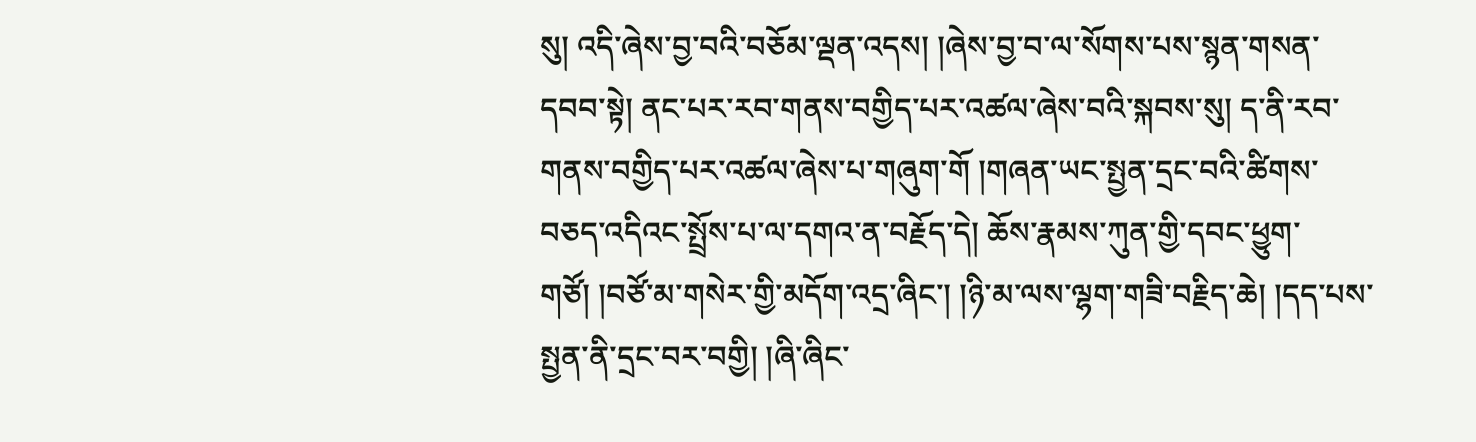སུ། འདི་ཞེས་བྱ་བའི་བཅོམ་ལྡན་འདས། །ཞེས་བྱ་བ་ལ་སོགས་པས་སྙན་གསན་དབབ་སྟེ། ནང་པར་རབ་གནས་བགྱིད་པར་འཚལ་ཞེས་བའི་སྐབས་སུ། ད་ནི་རབ་གནས་བགྱིད་པར་འཚལ་ཞེས་པ་གཞུག་གོ །གཞན་ཡང་སྤྱན་དྲང་བའི་ཚིགས་བཅད་འདིའང་སྤྲོས་པ་ལ་དགའ་ན་བརྗོད་དེ། ཆོས་རྣམས་ཀུན་གྱི་དབང་ཕྱུག་གཙོ། །བཙོ་མ་གསེར་གྱི་མདོག་འདྲ་ཞིང་། །ཉི་མ་ལས་ལྷག་གཟི་བརྗིད་ཆེ། །དད་པས་སྤྱན་ནི་དྲང་བར་བགྱི། །ཞི་ཞིང་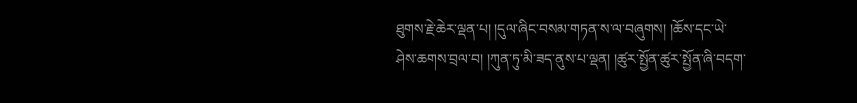ཐུགས་རྗེ་ཆེར་ལྡན་པ། །དུལ་ཞིང་བསམ་གཏན་ས་ལ་བཞུགས། །ཆོས་དང་ཡེ་ཤེས་ཆགས་བྲལ་བ། །ཀུན་ཏུ་མི་ཟད་ནུས་པ་ལྡན། །ཚུར་སྤྱོན་ཚུར་སྤྱོན་ཞི་བདག་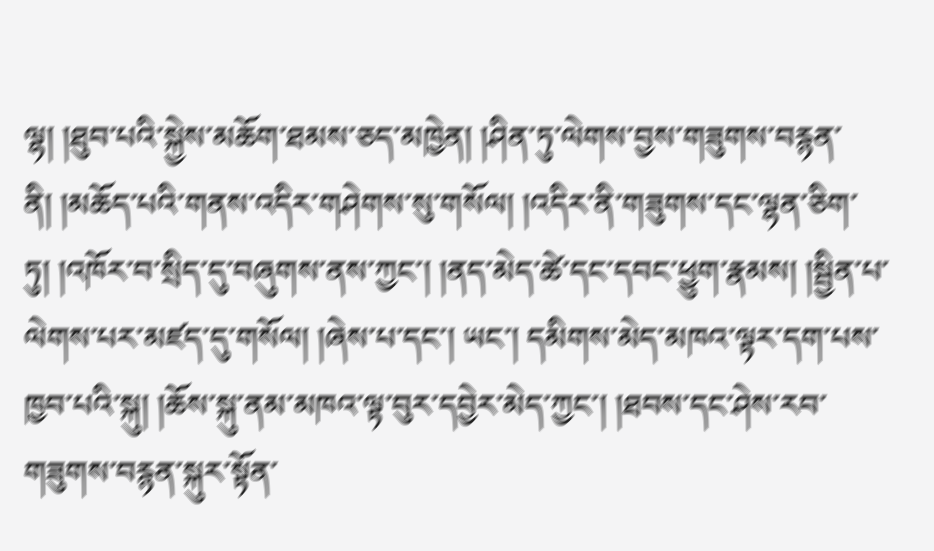ལྷ། །ཐུབ་པའི་སྐྱེས་མཆོག་ཐམས་ཅད་མཁྱེན། །ཤིན་ཏུ་ལེགས་བྱས་གཟུགས་བརྙན་ནི། །མཆོད་པའི་གནས་འདིར་གཤེགས་སུ་གསོལ། །འདིར་ནི་གཟུགས་དང་ལྷན་ཅིག་ཏུ། །འཁོར་བ་སྲིད་དུ་བཞུགས་ནས་ཀྱང་། །ནད་མེད་ཚེ་དང་དབང་ཕྱུག་རྣམས། །སྦྱིན་པ་ལེགས་པར་མཛད་དུ་གསོལ། །ཞེས་པ་དང་། ཡང་། དམིགས་མེད་མཁའ་ལྟར་དག་པས་ཁྱབ་པའི་སྐུ། །ཆོས་སྐུ་ནམ་མཁའ་ལྟ་བུར་དབྱེར་མེད་ཀྱང་། །ཐབས་དང་ཤེས་རབ་གཟུགས་བརྙན་སྐུར་སྟོན་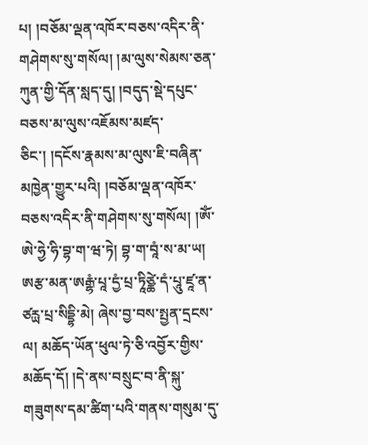པ། །བཅོམ་ལྡན་འཁོར་བཅས་འདིར་ནི་གཤེགས་སུ་གསོལ། །མ་ལུས་སེམས་ཅན་ཀུན་གྱི་དོན་སླད་དུ། །བདུད་སྡེ་དཔུང་བཅས་མ་ལུས་འཇོམས་མཛད་ཅིང་། །དངོས་རྣམས་མ་ལུས་ཇི་བཞིན་མཁྱེན་གྱུར་པའི། །བཅོམ་ལྡན་འཁོར་བཅས་འདིར་ནི་གཤེགས་སུ་གསོལ། །ཨོཾ་ཨེ་ཧྱེ་ཧི་བྷ་ག་ཝ་ཏེ། བྷ་ག་བཱཾ་ས་མ་ཡ། ཨརྩ་མན་ཨརྒྷཾ་པཱ་དྱཾ་པྲ་ཏཱིཙྪེ་དཾ་པཱུ་ཛཱ་ན་ཙརྻ་པྲ་སིདྡྷི་མེ། ཞེས་བྱ་བས་སྤྱན་དྲངས་ལ། མཆོད་ཡོན་ཕུལ་ཏེ་ཅི་འབྱོར་གྱིས་མཆོད་དོ། །དེ་ནས་བསྲུང་བ་ནི་སྐུ་གཟུགས་དམ་ཚིག་པའི་གནས་གསུམ་དུ་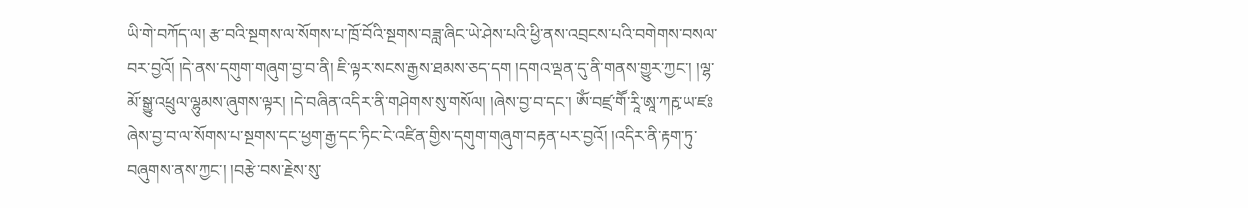ཡི་གེ་བཀོད་ལ། རྩ་བའི་སྔགས་ལ་སོགས་པ་ཁྲོ་བོའི་སྔགས་བཟླ་ཞིང་ཡེ་ཤེས་པའི་ཕྱི་ནས་འབྲངས་པའི་བགེགས་བསལ་བར་བྱའོ། །དེ་ནས་དགུག་གཞུག་བྱ་བ་ནི། ཇི་ལྟར་སངས་རྒྱས་ཐམས་ཅད་དག །དགའ་ལྡན་དུ་ནི་གནས་གྱུར་ཀྱང་། །ལྷ་མོ་སྒྱུ་འཕྲུལ་ལྷུམས་ཞུགས་ལྟར། །དེ་བཞིན་འདིར་ནི་གཤེགས་སུ་གསོལ། །ཞེས་བྱ་བ་དང་། ཨོཾ་བཛྲ་གཽ་རཱི་ཨཱ་ཀརྵ་ཡ་ཛཿ ཞེས་བྱ་བ་ལ་སོགས་པ་སྔགས་དང་ཕྱག་རྒྱ་དང་ཏིང་ངེ་འཛིན་གྱིས་དགུག་གཞུག་བརྟན་པར་བྱའོ། །འདིར་ནི་རྟག་ཏུ་བཞུགས་ནས་ཀྱང་། །བརྩེ་བས་རྗེས་སུ་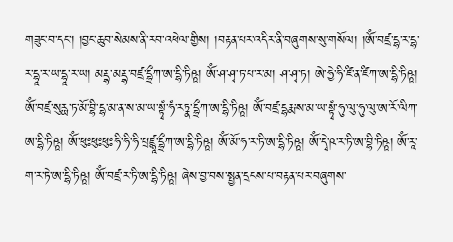གཟུང་བ་དང་། །བྱང་ཆུབ་སེམས་ནི་རབ་འཕེལ་གྱིས། །བརྟན་པར་འདིར་ནི་བཞུགས་སུ་གསོལ། །ཨོཾ་བཛྲ་དྷ་ར་དྷ་ར་དྷཱ་ར་ཡ་དྷཱ་ར་ཡ། མརྡྷ་མརྡྷ་བཛྲ་དྷྲྀཀ་ཨ་དྷི་ཏིཥྛ། ཨོཾ་ཤ་ཤྭ་ཏ་པ་ར་མ། ཤ་ཤྭ་ཏ། ཨེ་ཧྱེ་ཧི་ཛི་ན་ཛིཀ་ཨ་དྷི་ཏིཥྛ། ཨོཾ་བཛྲ་སུརྻ་ཏ་མོ་བྷི་དྷ་མ་ན་ས་མ་ཡ་སྟྭཾ་ཧཾ་རཏྣ་དྷྲྀཀ་ཨ་དྷི་ཏིཥྛ། ཨོཾ་བཛྲ་དྷརྨ་ས་མ་ཡ་སྟྭཾ་ཧུ་ལུ་ཧུ་ལུ་ཨ་རོ་ལིཀ་ཨ་དྷི་ཏིཥྛ། ཨོཾ་ཕུཿཕུཿཕུཿཧི་ཧི་ཧི་པྲཛྙཱ་དྷྲྀཀ་ཨ་དྷི་ཏིཥྛ། ཨོཾ་མོ་ཧ་ར་ཏི་ཨ་དྷི་ཏིཥྛ། ཨོཾ་དྭེ་ཥ་ར་ཏི་ཨ་བྷི་ཏིཥྛ། ཨོཾ་རཱ་ག་ར་ཏེ་ཨ་དྷི་ཏིཥྛ། ཨོཾ་བཛྲ་ར་ཏི་ཨ་དྷི་ཏིཥྛ། ཞེས་བྱ་བས་སྤྱན་དྲངས་པ་བརྟན་པར་བཞུགས་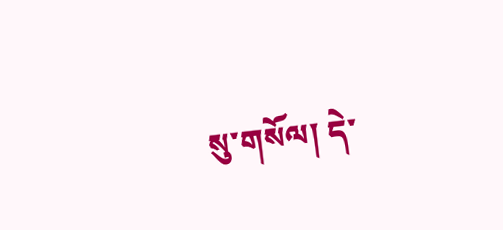སུ་གསོལ། དེ་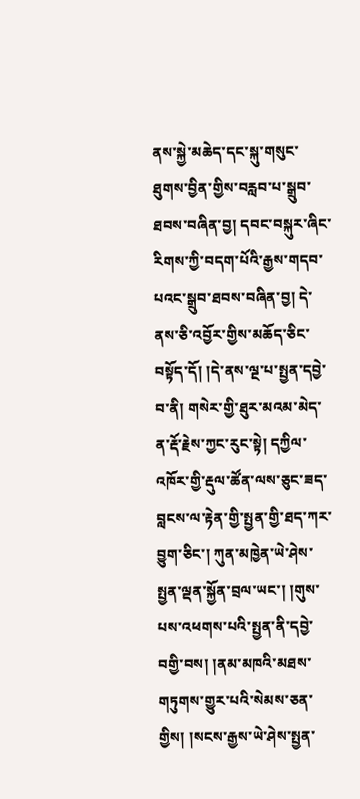ནས་སྐྱེ་མཆེད་དང་སྐུ་གསུང་ཐུགས་བྱིན་གྱིས་བརླབ་པ་སྒྲུབ་ཐབས་བཞིན་བྱ། དབང་བསྐུར་ཞིང་རིགས་ཀྱི་བདག་པོའི་རྒྱས་གདབ་པའང་སྒྲུབ་ཐབས་བཞིན་བྱ། དེ་ནས་ཅི་འབྱོར་གྱིས་མཆོད་ཅིང་བསྟོད་དོ། །དེ་ནས་ལྔ་པ་སྤྱན་དབྱེ་བ་ནི། གསེར་གྱི་ཐུར་མའམ་མེད་ན་རྡོ་རྗེས་ཀྱང་རུང་སྟེ། དཀྱིལ་འཁོར་གྱི་རྡུལ་ཚོན་ལས་ཅུང་ཟད་བླངས་ལ་རྟེན་གྱི་སྤྱན་གྱི་ཐད་ཀར་བྱུག་ཅིང་། ཀུན་མཁྱེན་ཡེ་ཤེས་སྤྱན་ལྡན་སྐྱོན་བྲལ་ཡང་། །གུས་པས་འཕགས་པའི་སྤྱན་ནི་དབྱེ་བགྱི་བས། །ནམ་མཁའི་མཐས་གཏུགས་གྱུར་པའི་སེམས་ཅན་གྱིས། །སངས་རྒྱས་ཡེ་ཤེས་སྤྱན་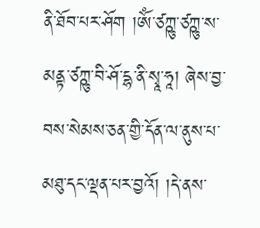ནི་ཐོབ་པར་ཤོག །ཨོཾ་ཙཀྵུ་ཙཀྵུ་ས་མནྟ་ཙཀྵུ་བི་ཤོ་དྷ་ནི་སྭཱ་ཧཱ། ཞེས་བྱ་བས་སེམས་ཅན་གྱི་དོན་ལ་ནུས་པ་མཐུ་དང་ལྡན་པར་བྱའོ། །དེ་ནས་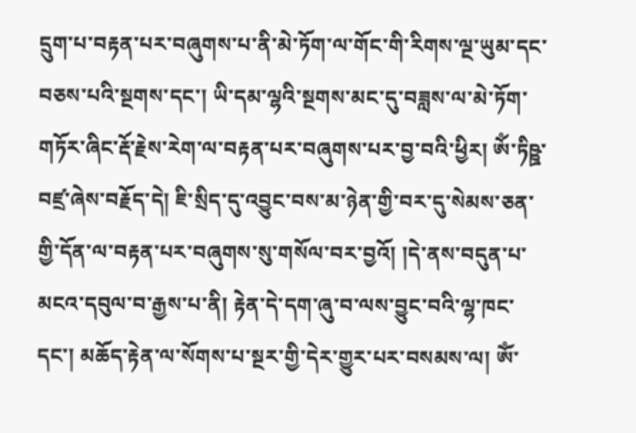དྲུག་པ་བརྟན་པར་བཞུགས་པ་ནི་མེ་ཏོག་ལ་གོང་གི་རིགས་ལྔ་ཡུམ་དང་བཅས་པའི་སྔགས་དང་། ཡི་དམ་ལྷའི་སྔགས་མང་དུ་བཟླས་ལ་མེ་ཏོག་གཏོར་ཞིང་རྡོ་རྗེས་རེག་ལ་བརྟན་པར་བཞུགས་པར་བྱ་བའི་ཕྱིར། ཨོཾ་ཏིཥྛ་བཛྲ་ཞེས་བརྗོད་དེ། ཇི་སྲིད་དུ་འབྱུང་བས་མ་ཉེན་གྱི་བར་དུ་སེམས་ཅན་གྱི་དོན་ལ་བརྟན་པར་བཞུགས་སུ་གསོལ་བར་བྱའོ། །དེ་ནས་བདུན་པ་མངའ་དབུལ་བ་རྒྱས་པ་ནི། རྟེན་དེ་དག་ཞུ་བ་ལས་བྱུང་བའི་ལྷ་ཁང་དང་། མཆོད་རྟེན་ལ་སོགས་པ་སྔར་གྱི་དེར་གྱུར་པར་བསམས་ལ། ཨོཾ་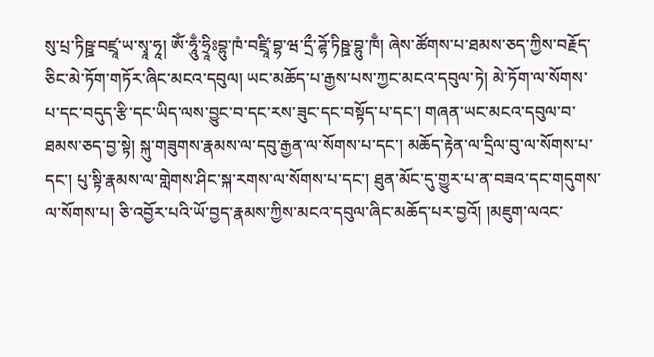སུ་པྲ་ཏིཥྛ་བཛྲཱ་ཡ་སྭཱ་ཧཱ། ཨོཾ་ཧཱུྃ་ཧྲཱིཿབྷུ་ཁཾ་བཛྲཱི་བྷ་ཝ་དྲྀ་ཌྷོ་ཏིཥྛ་བྷུ་ཁྃ། ཞེས་ཚོགས་པ་ཐམས་ཅད་ཀྱིས་བརྗོད་ཅིང་མེ་ཏོག་གཏོར་ཞིང་མངའ་དབུལ། ཡང་མཆོད་པ་རྒྱས་པས་ཀྱང་མངའ་དབུལ་ཏེ། མེ་ཏོག་ལ་སོགས་པ་དང་བདུད་རྩི་དང་ཡིད་ལས་བྱུང་བ་དང་རས་ཟུང་དང་བསྟོད་པ་དང་། གཞན་ཡང་མངའ་དབུལ་བ་ཐམས་ཅད་བྱ་སྟེ། སྐུ་གཟུགས་རྣམས་ལ་དབུ་རྒྱན་ལ་སོགས་པ་དང་། མཆོད་རྟེན་ལ་དྲིལ་བུ་ལ་སོགས་པ་དང་། པུ་སྟི་རྣམས་ལ་གླེགས་ཤིང་སྐ་རགས་ལ་སོགས་པ་དང་། ཐུན་མོང་དུ་གྱུར་པ་ན་བཟའ་དང་གདུགས་ལ་སོགས་པ། ཅི་འབྱོར་པའི་ཡོ་བྱད་རྣམས་ཀྱིས་མངའ་དབུལ་ཞིང་མཆོད་པར་བྱའོ། །མཇུག་ལའང་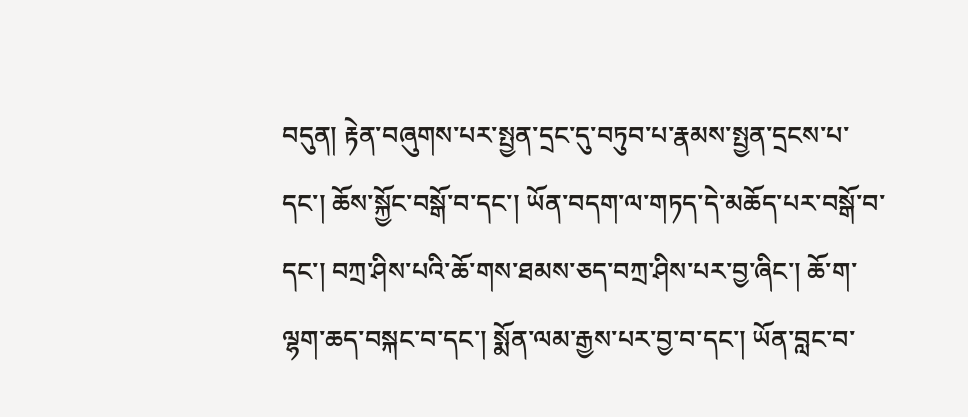བདུན། རྟེན་བཞུགས་པར་སྤྱན་དྲང་དུ་བཏུབ་པ་རྣམས་སྤྱན་དྲངས་པ་དང་། ཆོས་སྐྱོང་བསྒོ་བ་དང་། ཡོན་བདག་ལ་གཏད་དེ་མཆོད་པར་བསྒོ་བ་དང་། བཀྲ་ཤིས་པའི་ཆོ་གས་ཐམས་ཅད་བཀྲ་ཤིས་པར་བྱ་ཞིང་། ཆོ་ག་ལྷག་ཆད་བསྐང་བ་དང་། སྨོན་ལམ་རྒྱས་པར་བྱ་བ་དང་། ཡོན་བླང་བ་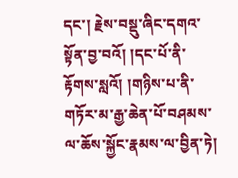དང་། རྗེས་བསྡུ་ཞིང་དགའ་སྟོན་བྱ་བའོ། །དང་པོ་ནི་རྟོགས་སླའོ། །གཉིས་པ་ནི་གཏོར་མ་རྒྱ་ཆེན་པོ་བཤམས་ལ་ཆོས་སྐྱོང་རྣམས་ལ་བྱིན་ཏེ།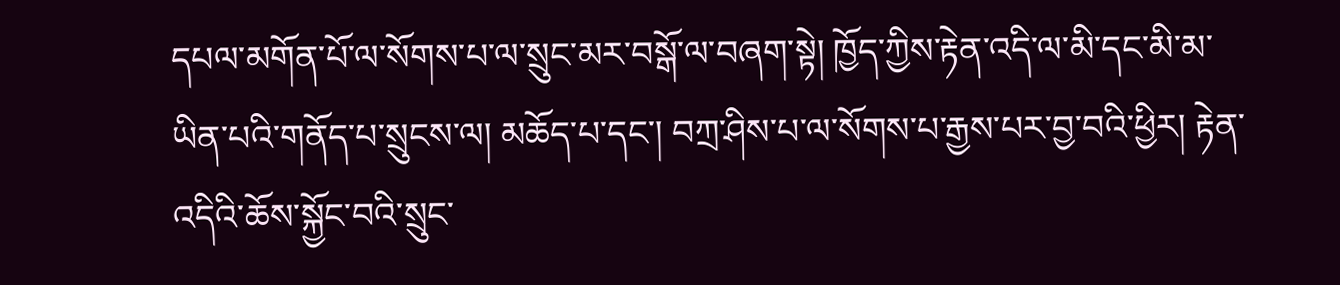དཔལ་མགོན་པོ་ལ་སོགས་པ་ལ་སྲུང་མར་བསྒོ་ལ་བཞག་སྟེ། ཁྱོད་ཀྱིས་རྟེན་འདི་ལ་མི་དང་མི་མ་ཡིན་པའི་གནོད་པ་སྲུངས་ལ། མཆོད་པ་དང་། བཀྲ་ཤིས་པ་ལ་སོགས་པ་རྒྱས་པར་བྱ་བའི་ཕྱིར། རྟེན་འདིའི་ཆོས་སྐྱོང་བའི་སྲུང་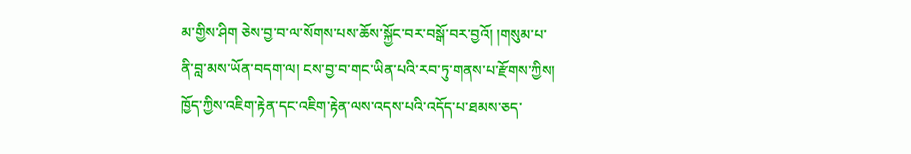མ་གྱིས་ཤིག ཅེས་བྱ་བ་ལ་སོགས་པས་ཆོས་སྐྱོང་བར་བསྒོ་བར་བྱའོ། །གསུམ་པ་ནི་བླ་མས་ཡོན་བདག་ལ། ངས་བྱ་བ་གང་ཡིན་པའི་རབ་ཏུ་གནས་པ་རྫོགས་ཀྱིས། ཁྱོད་ཀྱིས་འཇིག་རྟེན་དང་འཇིག་རྟེན་ལས་འདས་པའི་འདོད་པ་ཐམས་ཅད་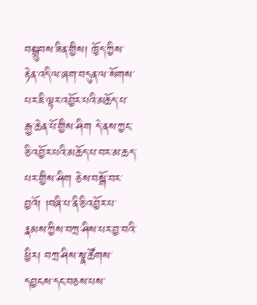བསྒྲུབས་ཟིན་གྱིས། ཁྱོད་ཀྱིས་རྟེན་འདི་ལ་ཞག་བདུན་ལ་སོགས་པར་ཇི་ལྟར་འབྱོར་པའི་མཆོད་པ་རྒྱ་ཆེན་པོ་གྱིས་ཤིག དེ་ནས་ཀྱང་ཅི་འབྱོར་པའི་མཆོད་པ་བར་མ་ཆད་པར་གྱིས་ཤིག ཅེས་བསྒོ་བར་བྱའོ། །བཞི་པ་ནི་ཅི་འབྱོར་པ་རྣམས་ཀྱིས་བཀྲ་ཤིས་པར་བྱ་བའི་ཕྱིར། བཀྲ་ཤིས་སྣ་ཚོགས་དབྱངས་དང་བཅས་པས་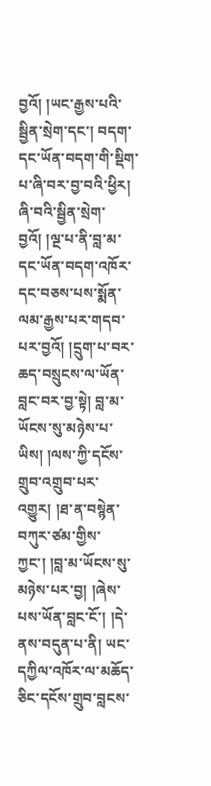བྱའོ། །ཡང་རྒྱས་པའི་སྦྱིན་སྲེག་དང་། བདག་དང་ཡོན་བདག་གི་སྡིག་པ་ཞི་བར་བྱ་བའི་ཕྱིར། ཞི་བའི་སྦྱིན་སྲེག་བྱའོ། །ལྔ་པ་ནི་བླ་མ་དང་ཡོན་བདག་འཁོར་དང་བཅས་པས་སྨོན་ལམ་རྒྱས་པར་གདབ་པར་བྱའོ། །དྲུག་པ་བར་ཆད་བསྲུངས་ལ་ཡོན་བླང་བར་བྱ་སྟེ། བླ་མ་ཡོངས་སུ་མཉེས་པ་ཡིས། །ལས་ཀྱི་དངོས་གྲུབ་འགྲུབ་པར་འགྱུར། །ཐ་ན་བསྙེན་བཀུར་ཙམ་གྱིས་ཀྱང་། །བླ་མ་ཡོངས་སུ་མཉེས་པར་བྱ། །ཞེས་པས་ཡོན་བླང་ངོ་། །དེ་ནས་བདུན་པ་ནི། ཡང་དཀྱིལ་འཁོར་ལ་མཆོད་ཅིང་དངོས་གྲུབ་བླངས་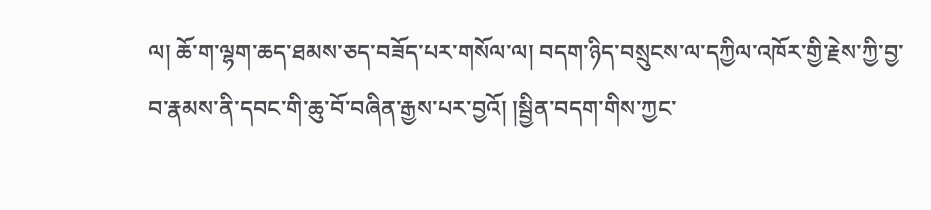ལ། ཆོ་ག་ལྷག་ཆད་ཐམས་ཅད་བཟོད་པར་གསོལ་ལ། བདག་ཉིད་བསྲུངས་ལ་དཀྱིལ་འཁོར་གྱི་རྗེས་ཀྱི་བྱ་བ་རྣམས་ནི་དབང་གི་ཆུ་བོ་བཞིན་རྒྱས་པར་བྱའོ། །སྦྱིན་བདག་གིས་ཀྱང་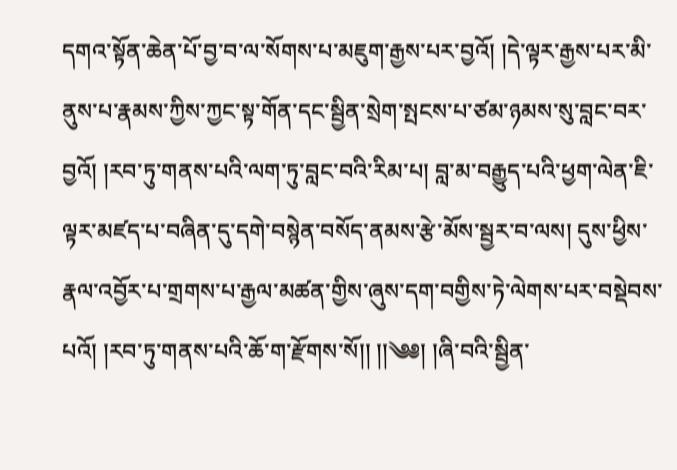དགའ་སྟོན་ཆེན་པོ་བྱ་བ་ལ་སོགས་པ་མཇུག་རྒྱས་པར་བྱའོ། །དེ་ལྟར་རྒྱས་པར་མི་ནུས་པ་རྣམས་ཀྱིས་ཀྱང་སྟ་གོན་དང་སྦྱིན་སྲེག་སྤངས་པ་ཙམ་ཉམས་སུ་བླང་བར་བྱའོ། །རབ་ཏུ་གནས་པའི་ལག་ཏུ་བླང་བའི་རིམ་པ། བླ་མ་བརྒྱུད་པའི་ཕྱག་ལེན་ཇི་ལྟར་མཛད་པ་བཞིན་དུ་དགེ་བསྙེན་བསོད་ནམས་རྩེ་མོས་སྦྱར་བ་ལས། དུས་ཕྱིས་རྣལ་འབྱོར་པ་གྲགས་པ་རྒྱལ་མཚན་གྱིས་ཞུས་དག་བགྱིས་ཏེ་ལེགས་པར་བསྡེབས་པའོ། །རབ་ཏུ་གནས་པའི་ཆོ་ག་རྫོགས་སོ།། །།༄༅། །ཞི་བའི་སྦྱིན་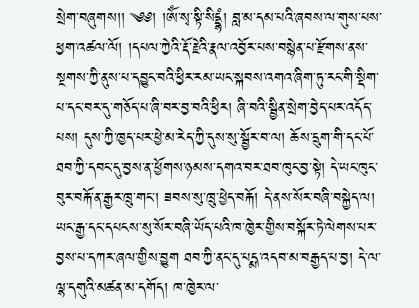སྲེག་བཞུགས།། ༄༅། །ཨོཾ་སྭ་སྟི་སིདྡྷཾ། བླ་མ་དམ་པའི་ཞབས་ལ་གུས་པས་ཕྱག་འཚལ་ལོ། །དཔལ་ཀྱེའི་རྡོ་རྗེའི་རྣལ་འབྱོར་པས་བསྙེན་པ་རྫོགས་ནས་སྔགས་ཀྱི་ནུས་པ་དབྱུང་བའི་ཕྱིར་རམ་ཡང་སྐབས་འགའ་ཞིག་ཏུ་རང་གི་སྡིག་པ་དང་བར་དུ་གཅོད་པ་ཞི་བར་བྱ་བའི་ཕྱིར། ཞི་བའི་སྦྱིན་སྲེག་བྱེད་པར་འདོད་པས། དུས་ཀྱི་ཁྱད་པར་ཕྱེ་མ་རེད་ཀྱི་དུས་སུ་སྦྱོར་བ་ལ། ཆོས་དྲུག་གི་དང་པོ་ཐབ་ཀྱི་དབང་དུ་བྱས་ན་ཕྱོགས་ཉམས་དགའ་བར་ཐབ་ཁུང་བྱ་སྟེ། དེ་ཡང་ཁུང་བུར་བརྐོ་ན་རྒྱར་ཁྲུ་གང་། ཟབས་སུ་ཁྲུ་ཕྱེད་བརྐོ། དེ་ནས་སོར་བཞི་བསྐྱེད་ལ། ཡང་རྒྱ་དང་དཔངས་སུ་སོར་བཞི་ཡོད་པའི་ཁ་ཁྱེར་གྱིས་བསྐོར་ཏེ་ལེགས་པར་བྱས་པ་དཀར་ཞལ་གྱིས་བྱུག ཐབ་ཀྱི་ནང་དུ་པདྨ་འདབ་མ་བརྒྱད་པ་བྱ། དེ་ལ་ལྷ་དགུའི་མཚན་མ་དགོད། ཁ་ཁྱེར་ལ་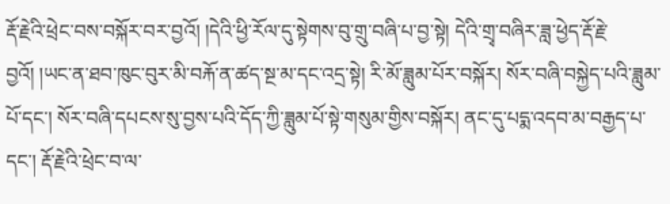རྡོ་རྗེའི་ཕྲེང་བས་བསྐོར་བར་བྱའོ། །དེའི་ཕྱི་རོལ་དུ་སྟེགས་བུ་གྲུ་བཞི་པ་བྱ་སྟེ། དེའི་གྲྭ་བཞིར་ཟླ་ཕྱེད་རྡོ་རྗེ་བྱའོ། །ཡང་ན་ཐབ་ཁུང་བུར་མི་བརྐོ་ན་ཚད་སྔ་མ་དང་འདྲ་སྟེ། རི་མོ་ཟླུམ་པོར་བསྐོར། སོར་བཞི་བསྐྱེད་པའི་ཟླུམ་པོ་དང་། སོར་བཞི་དཔངས་སུ་བྱས་པའི་དོད་ཀྱི་ཟླུམ་པོ་སྟེ་གསུམ་གྱིས་བསྐོར། ནང་དུ་པདྨ་འདབ་མ་བརྒྱད་པ་དང་། རྡོ་རྗེའི་ཕྲེང་བ་ལ་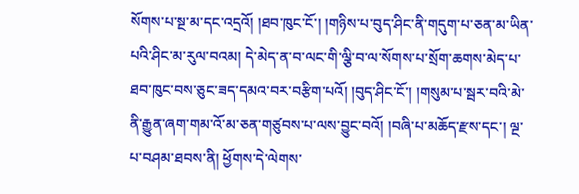སོགས་པ་སྔ་མ་དང་འདྲའོ། །ཐབ་ཁུང་ངོ་། །གཉིས་པ་བུད་ཤིང་ནི་གདུག་པ་ཅན་མ་ཡིན་པའི་ཤིང་མ་རུལ་བའམ། དེ་མེད་ན་བ་ལང་གི་ལྕི་བ་ལ་སོགས་པ་སྲོག་ཆགས་མེད་པ་ཐབ་ཁུང་བས་ཅུང་ཟད་དམའ་བར་བརྩིག་པའོ། །བུད་ཤིང་ངོ་། །གསུམ་པ་སྦར་བའི་མེ་ནི་རྒྱུན་ཞག་གམ་འོ་མ་ཅན་གཙུབས་པ་ལས་བྱུང་བའོ། །བཞི་པ་མཆོད་རྫས་དང་། ལྔ་པ་བཤམ་ཐབས་ནི། ཕྱོགས་དེ་ལེགས་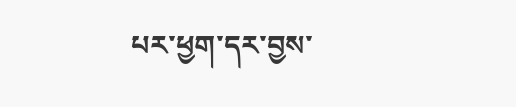པར་ཕྱག་དར་བྱས་